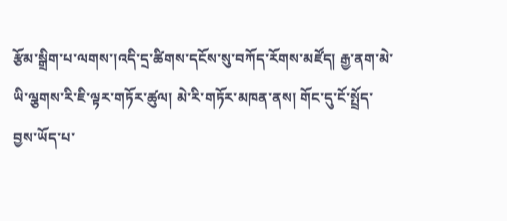རྩོམ་སྒྲིག་པ་ལགས་།འདི་དྲ་ཚིགས་དངོས་སུ་བཀོད་རོགས་མཛོད། རྒྱ་ནག་མེ་ཡི་ལྕགས་རི་ཇི་ལྟར་གཏོར་ཚུལ། མེ་རི་གཏོར་མཁན་ནས། གོང་དུ་ངོ་སྤྲོད་བྱས་ཡོད་པ་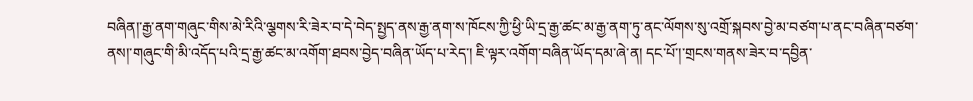བཞིན།་རྒྱ་ནག་གཞུང་གིས་མེ་རིའི་ལྕགས་རི་ཟེར་བ་དེ་བེད་སྤྱད་ནས་རྒྱ་ནག་ས་ཁོངས་ཀྱི་ཕྱི་ཡི་དྲ་རྒྱ་ཚང་མ་རྒྱ་ནག་ཏུ་ནང་ལོགས་སུ་འགྲོ་སྐབས་བྱེ་མ་བཙག་པ་ནང་བཞིན་བཙག་ནས།་གཞུང་གི་མི་འདོད་པའི་དྲ་རྒྱ་ཚང་མ་འགོག་ཐབས་བྱེད་བཞིན་ཡོད་པ་རེད་། ཇི་ལྟར་འགོག་བཞིན་ཡོད་དམ་ཞེ་ན། དང་པོ་།་གྲངས་གནས་ཟེར་བ་དབྱིན་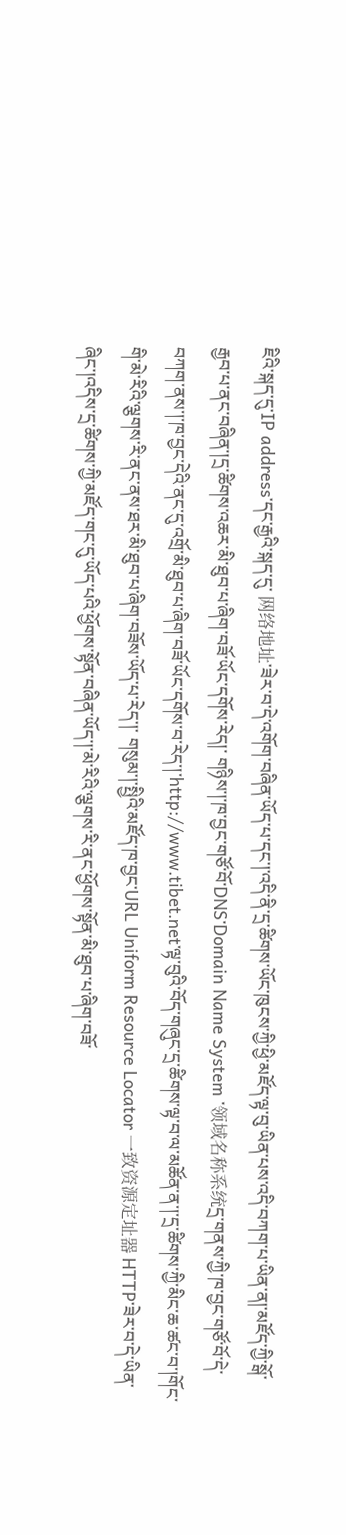ཇིའི་སྐད་དུ་IP address་དང་རྒྱའི་སྐད་དུ་ 网络地址་ཟེར་བ་དེ་འགོག་བཞིན་ཡོད་པ་དང་།་འདི་ནི་དྲ་ཚིགས་ཡོང་ཁུངས་ཀྱི་ཕྱི་མཛོད་ལྟ་བུ་ཡིན་པས་འདི་བཀག་པ་ཡིན་ན།་མཛོད་ཀྱི་སྒོ་རྒྱབ་པ་ནང་བཞིན་།དྲ་ཚིགས་འཆར་མི་ཐུབ་པ་ཞིག་བཟོ་ཡོང་དགོས་རེད།་ གཉིས་།་ཁ་བྱང་གཙོ་བོ་DNS་Domain Name System ་领域名称系统དྲ་གནས་ཀྱི་ཁ་བྱང་གཙོ་བོ་དེ་བཀག་ནས་།་ཁ་བྱང་དེའི་ནང་དུ་འགྲོ་མི་ཐུབ་པ་ཞིག་བཟོ་ཡོང་དགོས་བ་རེད་།་http://www.tibet.net་ལྟ་བུའི་བོད་གཞུང་དྲ་ཚིགས་ལྟ་བ་ལ་མཚོན་ན་།་དྲ་ཚིགས་ཀྱི་མིང་ཆ་ཚང་བ་།གོང་གི་མེ་རིའི་ལྕགས་རི་ནང་ནས་ཐར་མི་ཐུབ་པ་ཞིག་བཟོས་ཡོད་པ་རེད་།་ གསུམ་།་སྤྱིའི་མཛོད་ཁ་བྱང་URL Uniform Resource Locator 一致资源定址器 HTTP་ཟེར་བ་དེ་ཡིན་ཞིང་།འདིས་དྲ་ཚིགས་ཀྱི་མཛོད་གང་དུ་ཡོད་པའི་ཕྱོགས་སྟོན་བཞིན་ཡོད་།་མེ་རིའི་ལྕགས་རི་ནང་ཕྱོགས་སྟོན་མི་ཐུབ་པ་ཞིག་བཟོ་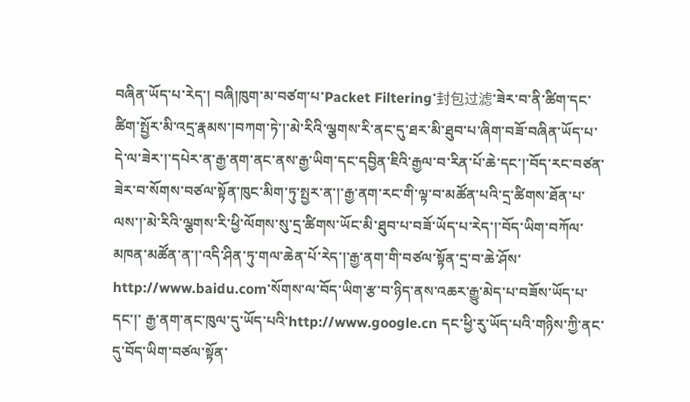བཞིན་ཡོད་པ་རེད་། བཞི།ཁུག་མ་བཙག་པ་Packet Filtering་封包过滤་ཟེར་བ་ནི་ཚིག་དང་ཚིག་སྤྱོར་མི་འདྲ་རྣམས་།བཀག་ཏེ་།་མེ་རིའི་ལྕགས་རི་ནང་དུ་ཐར་མི་ཐུབ་པ་ཞིག་བཟོ་བཞིན་ཡོད་པ་དེ་ལ་ཟེར་།་དཔེར་ན་རྒྱ་ནག་ནང་ནས་རྒྱ་ཡིག་དང་དབྱིན་ཇིའི་རྒྱལ་བ་རིན་པོ་ཆེ་དང་།་བོད་རང་བཙན་ཟེར་བ་སོགས་བཙལ་སྟོན་ཁུང་མིག་ཏུ་སྤྱར་ན་།་རྒྱ་ནག་རང་གི་ལྟ་བ་མཚོན་པའི་དྲ་ཚིགས་ཐོན་པ་ལས་།་མེ་རིའི་ལྕགས་རི་ཕྱི་ལོགས་སུ་དྲ་ཚིགས་ཡོང་མི་ཐུབ་པ་བཟོ་ཡོད་པ་རེད་།་བོད་ཡིག་བཀོལ་མཁན་མཚོན་ན་།་འདི་ཤིན་ཏུ་གལ་ཆེན་པོ་རེད་།་རྒྱ་ནག་གི་བཙལ་སྟོན་དྲ་བ་ཆེ་ཤོས་http://www.baidu.com་སོགས་ལ་བོད་ཡིག་རྩ་བ་ཉིད་ནས་འཆར་རྒྱུ་མེད་པ་བཟོས་ཡོད་པ་དང་།་ རྒྱ་ནག་ནང་ཁུལ་དུ་ཡོད་པའི་http://www.google.cn དང་ཕྱི་རུ་ཡོད་པའི་གཉིས་ཀྱི་ནང་དུ་བོད་ཡིག་བཙལ་སྟོན་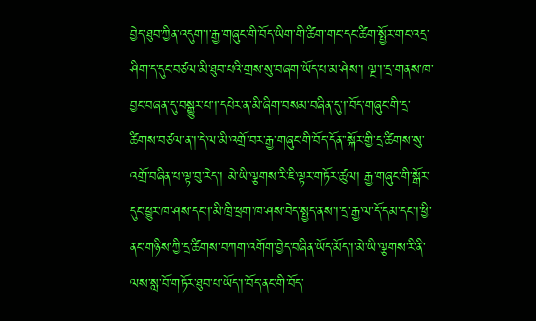བྱེད་ཐུབ་ཀྱིན་འདུག་།་རྒྱ་གཞུང་གི་བོད་ཡིག་གི་ཚིག་གང་དང་ཚིག་སྤྱོར་གང་འདྲ་ཤིག་ད་དུང་བཙལ་མི་ཐུབ་པའི་གྲས་སུ་བཞག་ཡོད་པ་མ་ཤེས་། ལྔ་།་དྲ་གནས་ཁ་བྱང་བཞན་དུ་བསྒྱུར་པ་།་དཔེར་ན་མི་ཞིག་བསམ་བཞིན་དུ་།་བོད་གཞུང་གི་དྲ་ཚིགས་བཙལ་ན་།་དེ་ལ་མི་འགྲོ་བར་རྒྱ་གཞུང་གི་བོད་དོན་་སྐོར་གྱི་དྲ་ཚིགས་སུ་འགྲོ་བཞིན་པ་ལྟ་བུ་རེད་། མེ་ཡི་ལྕགས་རི་ཇི་ལྟར་གཏོར་ཚུལ། རྒྱ་གཞུང་གི་སྒོར་དུང་ཕྱུར་ཁ་ཤས་དང་།་མི་ཁྲི་ཕྲག་ཁ་ཤས་བེད་སྤྱད་ནས་།་དྲ་རྒྱ་ལ་དོ་དམ་དང་།་ཕྱི་ནང་གཉིས་ཀྱི་དྲ་ཚིགས་བཀག་འགོག་བྱེད་བཞིན་ཡོད་མོད་།་མེ་ཡི་ལྕགས་རི་ནི་ལས་སླ་བོ་གཏོར་ཐུབ་པ་ཡོད་།་བོད་ནང་གི་བོད་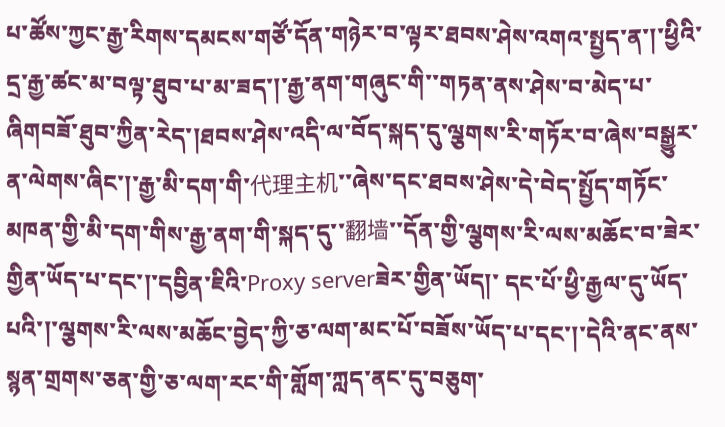པ་ཚོས་ཀྱང་རྒྱ་རིགས་དམངས་གཙོ་དོན་གཉེར་བ་ལྟར་ཐབས་ཤེས་འགའ་སྤྱད་ན་།་ཕྱིའི་དྲ་རྒྱ་ཚང་མ་བལྟ་ཐུབ་པ་མ་ཟད་།་རྒྱ་ནག་གཞུང་གི་་གཏན་ནས་ཤེས་བ་མེད་པ་ཞིགབཟོ་ཐུབ་ཀྱིན་རེད་།ཐབས་ཤེས་འདི་ལ་བོད་སྐད་དུ་ལྕགས་རི་གཏོར་བ་ཞེས་བསྒྱུར་ན་ལེགས་ཞིང་།་རྒྱ་མི་དག་གི་代理主机་་ཞེས་དང་ཐབས་ཤེས་དེ་བེད་སྤྱོད་གཏོང་མཁན་གྱི་མི་དག་གིས་རྒྱ་ནག་གི་སྐད་དུ་་翻墙་་དོན་གྱི་ལྕགས་རི་ལས་མཆོང་བ་ཟེར་གྱིན་ཡོད་པ་དང་།་དབྱིན་ཇིའི་Proxy serverཟེར་གྱིན་ཡོད།་ དང་པོ་ཕྱི་རྒྱལ་དུ་ཡོད་པའི་།་ལྕགས་རི་ལས་མཆོང་བྱེད་ཀྱི་ཅ་ལག་མང་པོ་བཟོས་ཡོད་པ་དང་།་དེའི་ནང་ནས་སྙན་གྲགས་ཅན་གྱི་ཅ་ལག་རང་གི་གློག་ཀླད་ནང་དུ་བཅུག་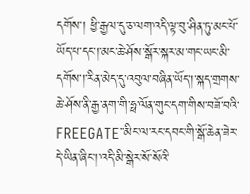དགོས་། ཕྱི་རྒྱལ་དུ་ཅ་ལག་འདི་ལྟ་བུ་ཤིན་ཏུ་མང་པོ་ཡོད་པ་དང་།་མང་ཆེ་ཤོས་སྒོར་སྐར་མ་གང་ཡང་མི་དགོས་།་རིན་མེད་དུ་འབུལ་བཞིན་ཡོད་།་སྐད་གྲགས་ཆེ་ཤོས་ནི་རྒྱ་ནག་གི་ཧྥ་ལོན་གུང་དག་གིས་བཟོ་བའི་FREEGATE་་མིང་ལ་རང་དབང་གི་སྒོ་ཆེན་ཟེར་དེ་ཡིན་ཞིང་།་འདི་མི་སྒེར་སོ་སོའི་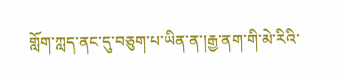གློག་ཀླད་ནང་དུ་བཅུག་པ་ཡིན་ན་།རྒྱ་ནག་གི་མེ་རིའི་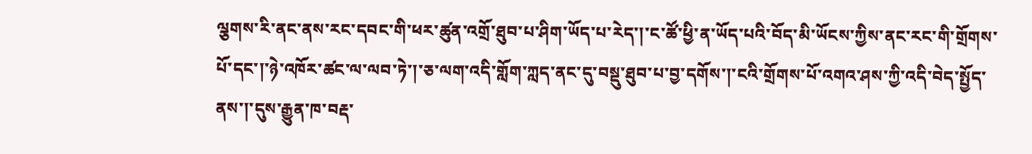ལྕགས་རི་ནང་ནས་རང་དབང་གི་ཕར་ཚུན་འགྲོ་ཐུབ་པ་ཤིག་ཡོད་པ་རེད་།་ང་ཚོ་ཕྱི་ན་ཡོད་པའི་བོད་མི་ཡོངས་ཀྱིས་ནང་རང་གི་གྲོགས་པོ་དང་།་ཉེ་འཁོར་ཚང་ལ་ལབ་ཏེ་།་ཅ་ལག་འདི་གློག་ཀླད་ནང་དུ་བསྡུ་ཐུབ་པ་བྱ་དགོས་།་ངའི་གྲོགས་པོ་འགའ་ཤས་ཀྱི་འདི་བེད་སྤྱོད་ནས་།་དུས་རྒྱུན་ཁ་བརྡ་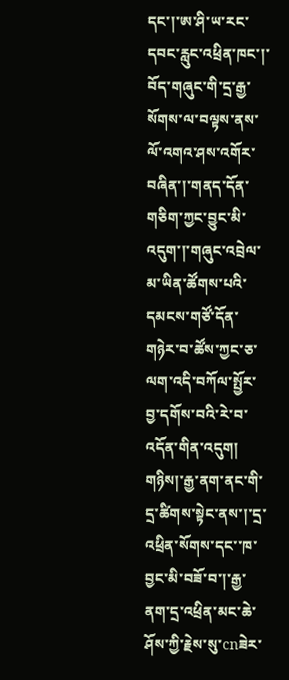དང་།་ཨ་ཤི་ཡ་རང་དབང་རླུང་འཕྲིན་ཁང་།་བོད་གཞུང་གི་དྲ་རྒྱ་སོགས་ལ་བལྟས་ནས་ལོ་འགའ་ཤས་འགོར་བཞིན་།་གནད་དོན་གཅིག་ཀྱང་བྱུང་མི་འདུག་།་གཞུང་འབྲེལ་མ་ཡིན་ཚོགས་པའི་དམངས་གཙོ་དོན་གཉེར་བ་ཚོས་ཀྱང་ཅ་ལག་འདི་བཀོལ་སྤྱོར་བྱ་དགོས་བའི་རེ་བ་འདོན་གིན་འདུག། གཉིས།་རྒྱ་ནག་ནང་གི་དྲ་ཚིགས་སྟེང་ནས་།་དྲ་འཕྲིན་སོགས་དང་་ཁ་བྱང་མི་བཟོ་བ་།་རྒྱ་ནག་དྲ་འཕྲིན་མང་ཆེ་ཤོས་ཀྱི་རྗེས་སུ་cnཟེར་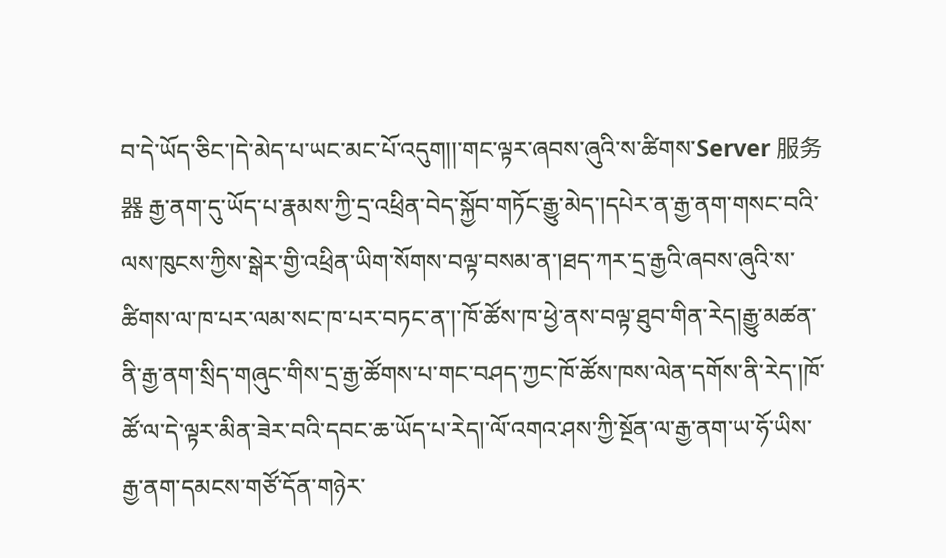བ་དེ་ཡོད་ཅིང་།དེ་མེད་པ་ཡང་མང་པོ་འདུག།།་གང་ལྟར་ཞབས་ཞུའི་ས་ཚིགས་Server 服务器 རྒྱ་ནག་དུ་ཡོད་པ་རྣམས་ཀྱི་དྲ་འཕྲིན་བེད་སྐྱོབ་གཏོང་རྒྱུ་མེད་།དཔེར་ན་རྒྱ་ནག་གསང་བའི་ལས་ཁུངས་ཀྱིས་སྒེར་གྱི་འཕྲིན་ཡིག་སོགས་བལྟ་བསམ་ན་།ཐད་ཀར་དྲ་རྒྱའི་ཞབས་ཞུའི་ས་ཚིགས་ལ་ཁ་པར་ལམ་སང་ཁ་པར་བཏང་ན་།་ཁོ་ཚོས་ཁ་ཕྱེ་ནས་བལྟ་ཐུབ་གིན་རེད།རྒྱུ་མཚན་ནི་རྒྱ་ནག་སྲིད་གཞུང་གིས་དྲ་རྒྱ་ཚོགས་པ་གང་བཤད་ཀྱང་ཁོ་ཚོས་ཁས་ལེན་དགོས་ནི་རེད་།ཁོ་ཚོ་ལ་དེ་ལྟར་མིན་ཟེར་བའི་དབང་ཆ་ཡོད་པ་རེད།་ལོ་འགའ་ཤས་ཀྱི་སྔོན་ལ་རྒྱ་ནག་ཡ་ཧོ་ཡིས་རྒྱ་ནག་དམངས་གཙོ་དོན་གཉེར་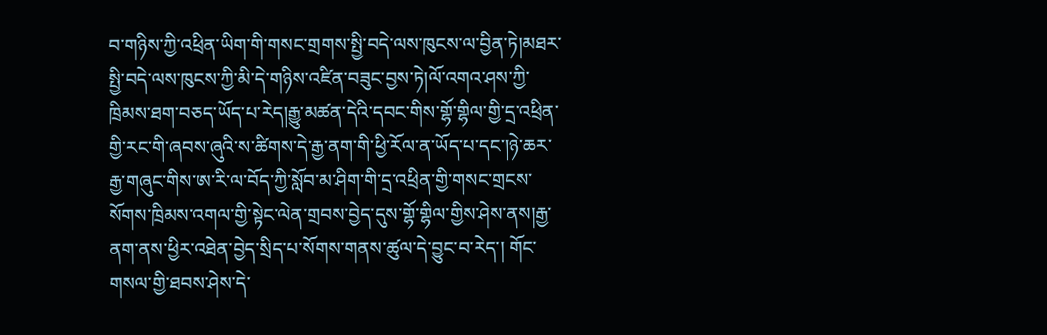བ་གཉིས་ཀྱི་འཕྲིན་ཡིག་གི་གསང་གྲགས་སྤྱི་བདེ་ལས་ཁུངས་ལ་བྱིན་ཏེ།མཐར་སྤྱི་བདེ་ལས་ཁུངས་ཀྱི་མི་དེ་གཉིས་འཛིན་བཟུང་བྱས་ཏེ།ལོ་འགའ་ཤས་ཀྱི་ཁྲིམས་ཐག་བཅད་ཡོད་པ་རེད།རྒྱུ་མཚན་དེའི་དབང་གིས་གྷོ་གྷིལ་གྱི་དྲ་འཕྲིན་གྱི་རང་གི་ཞབས་ཞུའི་ས་ཚིགས་དེ་རྒྱ་ནག་གི་ཕྱི་རོལ་ན་ཡོད་པ་དང་།ཉེ་ཆར་རྒྱ་གཞུང་གིས་ཨ་རི་ལ་བོད་ཀྱི་སློབ་མ་ཤིག་གི་དྲ་འཕྲིན་གྱི་གསང་གྲངས་སོགས་ཁྲིམས་འགལ་གྱི་སྟེང་ལེན་གྲབས་བྱེད་དུས་གྷོ་གྷིལ་གྱིས་ཤེས་ནས།རྒྱ་ནག་ནས་ཕྱིར་འཐེན་བྱེད་སྲིད་པ་སོགས་གནས་ཚུལ་དེ་བྱུང་བ་རེད་། གོང་གསལ་གྱི་ཐབས་ཤེས་དེ་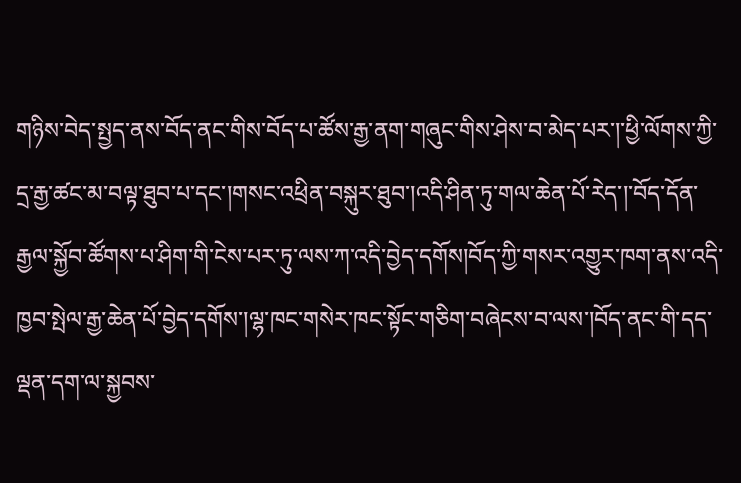གཉིས་བེད་སྤྱད་ནས་བོད་ནང་གིས་བོད་པ་ཚོས་རྒྱ་ནག་གཞུང་གིས་ཤེས་བ་མེད་པར་།་ཕྱི་ལོགས་ཀྱི་དྲ་རྒྱ་ཚང་མ་བལྟ་ཐུབ་པ་དང་།གསང་འཕྲིན་བསྐུར་ཐུབ་།འདི་ཤིན་ཏུ་གལ་ཆེན་པོ་རེད་།་བོད་དོན་རྒྱལ་སྐྱོབ་ཚོགས་པ་ཤིག་གི་ངེས་པར་ཏུ་ལས་ཀ་འདི་བྱེད་དགོས།བོད་ཀྱི་གསར་འགྱུར་ཁག་ནས་འདི་ཁྱབ་སྤེལ་རྒྱ་ཆེན་པོ་བྱེད་དགོས་།ལྷ་ཁང་གསེར་ཁང་སྟོང་གཅིག་བཞེངས་བ་ལས་།བོད་ནང་གི་དད་ལྡན་དག་ལ་སྐྱབས་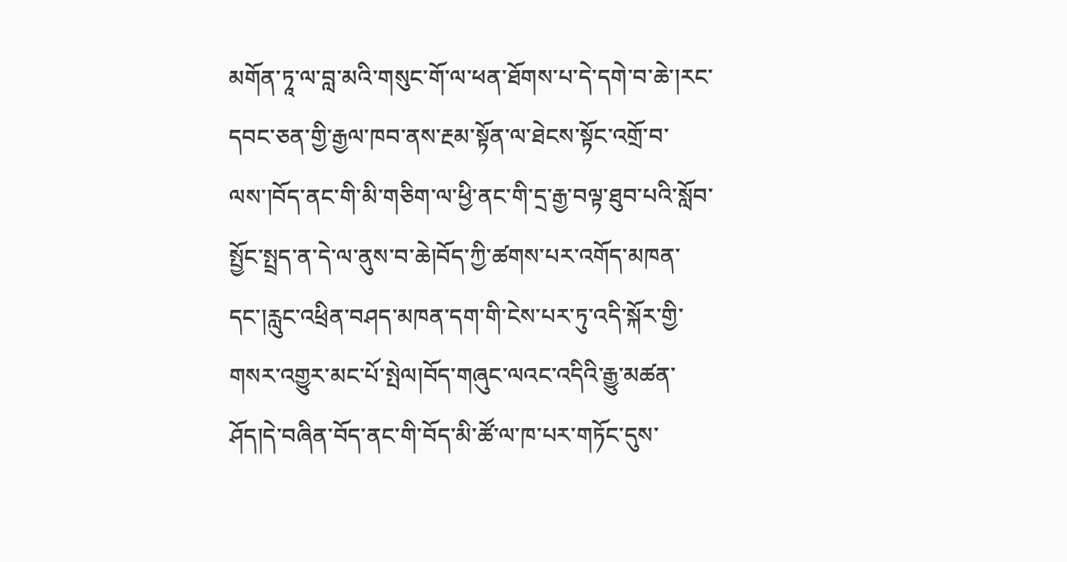མགོན་ཏཱ་ལ་བླ་མའི་གསུང་གོ་ལ་ཕན་ཐོགས་པ་དེ་དགེ་བ་ཆེ་།རང་དབང་ཅན་གྱི་རྒྱལ་ཁབ་ནས་རྔམ་སྟོན་ལ་ཐེངས་སྟོང་འགྲོ་བ་ལས་།བོད་ནང་གི་མི་གཅིག་ལ་ཕྱི་ནང་གི་དྲ་རྒྱ་བལྟ་ཐུབ་པའི་སློབ་སྤྱོང་སྤྲད་ན་དེ་ལ་ནུས་བ་ཆེ།བོད་ཀྱི་ཚགས་པར་འགོད་མཁན་དང་།རླུང་འཕྲིན་བཤད་མཁན་དག་གི་ངེས་པར་ཏུ་འདི་སྐོར་གྱི་གསར་འགྱུར་མང་པོ་སྤེལ།བོད་གཞུང་ལའང་འདིའི་རྒྱུ་མཚན་ཤོད།དེ་བཞིན་བོད་ནང་གི་བོད་མི་ཚོ་ལ་ཁ་པར་གཏོང་དུས་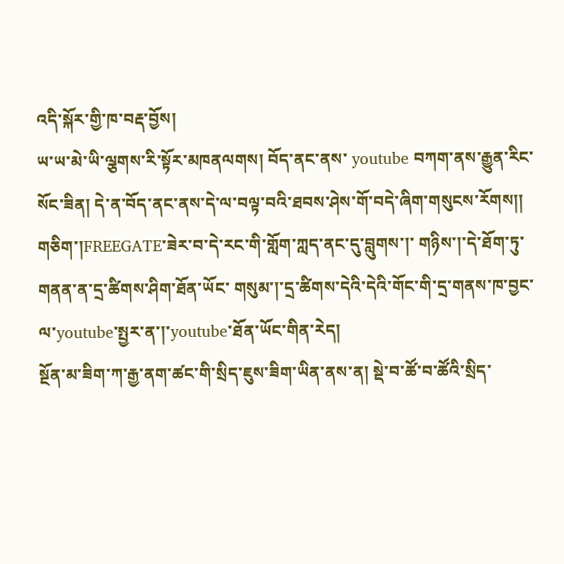འདི་སྐོར་གྱི་ཁ་བརྡ་བྱོས།
ཡ་ཡ་མེ་ཡི་ལྕགས་རི་སྟོར་མཁནལགས། བོད་ནང་ནས་ youtube བཀག་ནས་རྒྱུན་རིང་སོང་ཟིན། དེ་ན་བོད་ནང་ནས་དེ་ལ་བལྟ་བའི་ཐབས་ཤེས་གོ་བདེ་ཞིག་གསུངས་རོགས།།
གཅིག་།FREEGATE་ཟེར་བ་དེ་རང་གི་གློག་ཀླད་ནང་དུ་བླུགས་།་ གཉིས་།་དེ་ཐོག་ཏུ་གནན་ན་དྲ་ཚིགས་ཤིག་ཐོན་ཡོང་ གསུམ་།་དྲ་ཚིགས་དེའི་དེའི་གོང་གི་དྲ་གནས་ཁ་བྱང་ལ་youtube་སྤྱར་ན་།་youtube་ཐོན་ཡོང་གིན་རེད།
སྔོན་མ་ཟིག་ཀ་རྒྱ་ནག་ཚང་གི་སྲིད་ཇུས་ཟིག་ཡིན་ནས་ན། སྡེ་བ་ཚོ་བ་ཚོའི་སྲིད་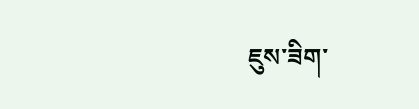ཇུས་ཟིག་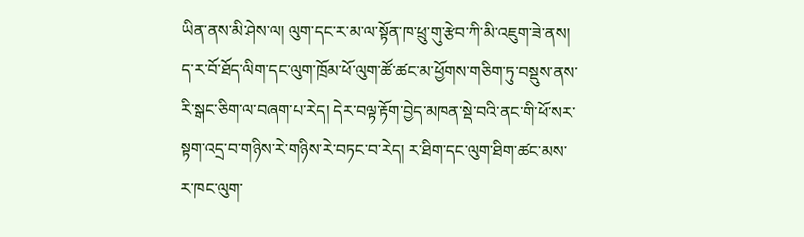ཡིན་ནས་མི་ཤེས་ལ། ལུག་དང་ར་མ་ལ་སྟོན་ཁ་ཕྲུ་གུ་རྩེབ་ཀི་མི་འཇུག་ཟེ་ནས། ད་ར་བོ་ཐོད་ལིག་དང་ལུག་ཁྲོམ་ཕོ་ལུག་ཚོ་ཚང་མ་ཕྱོགས་གཅིག་ཏུ་བསྡུས་ནས་རི་སྒང་ཅིག་ལ་བཞག་པ་རེད། དེར་བལྟ་རྟོག་བྱེད་མཁན་སྡེ་བའི་ནང་གི་ཕོ་སར་སྟག་འདྲ་བ་གཉིས་རེ་གཉིས་རེ་བཏང་བ་རེད། ར་ཐིག་དང་ལུག་ཐིག་ཚང་མས་ར་ཁང་ལུག་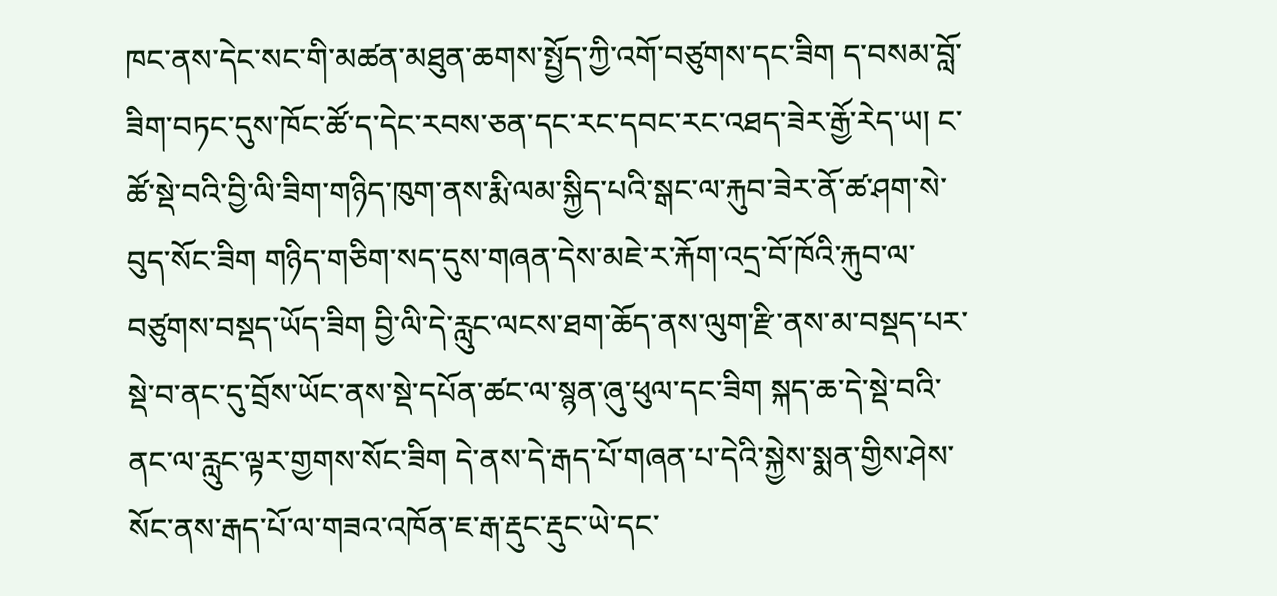ཁང་ནས་དེང་སང་གི་མཚན་མཐུན་ཆགས་སྤྱོད་ཀྱི་འགོ་བཙུགས་དང་ཟིག ད་བསམ་བློ་ཟིག་བཏང་དུས་ཁོང་ཚོ་ད་དེང་རབས་ཅན་དང་རང་དབང་རང་འཐད་ཟེར་རྒྱོ་རེད་ཡ། ང་ཚོ་སྡེ་བའི་བྱི་ལི་ཟིག་གཉིད་ཁུག་ནས་རྨི་ལམ་སྐྱིད་པའི་སྒང་ལ་རྐུབ་ཟེར་ནོ་ཚ་ཤག་སེ་བུད་སོང་ཟིག གཉིད་གཅིག་སད་དུས་གཞན་དེས་མཇེ་ར་རྐོག་འདྲ་བོ་ཁོའི་རྐུབ་ལ་བཙུགས་བསྡད་ཡོད་ཟིག བྱི་ལི་དེ་རླུང་ལངས་ཐག་ཆོད་ནས་ལུག་རྫི་ནས་མ་བསྡད་པར་སྡེ་བ་ནང་དུ་བྲོས་ཡོང་ནས་སྡེ་དཔོན་ཚང་ལ་སྙན་ཞུ་ཕུལ་དང་ཟིག སྐད་ཆ་དེ་སྡེ་བའི་ནང་ལ་རླུང་ལྟར་གྱགས་སོང་ཟིག དེ་ནས་དེ་རྒད་པོ་གཞན་པ་དེའི་སྐྱེས་སྨན་གྱིས་ཤེས་སོང་ནས་རྒད་པོ་ལ་གཟའ་འཁོན་ཇ་རྒ་རྡུང་རྡུང་ཡེ་དང་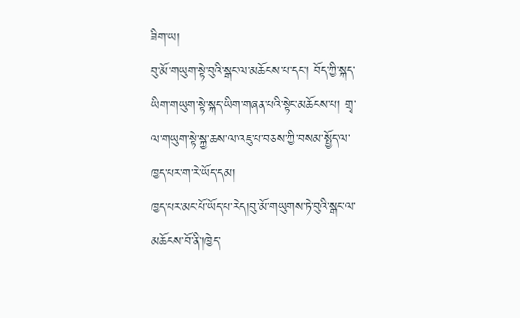ཟིག་ཡ།
བུ་མོ་གཡུག་སྟེ་བུའི་སྒང་ལ་མཆོངས་པ་དང་། བོད་ཀྱི་སྐད་ཡིག་གཡུག་སྟེ་སྐད་ཡིག་གཞན་པའི་སྟེང་མཆོངས་པ། གྲྭ་ལ་གཡུག་སྟེ་སྐྱ་ཆས་ལ་འཇུ་པ་བཅས་ཀྱི་བསམ་སྤྱོད་ལ་ཁྱད་པར་ག་རེ་ཡོད་དམ།
ཁྱད་པར་མང་པོ་ཡོད་པ་རེད།བུ་མོ་གཡུགས་ཏེ་བུའི་སྒང་ལ་མཆོངས་བོ་ནི་།ཁྱེད་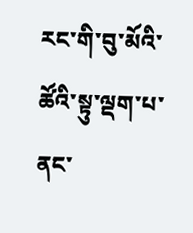རང་གི་བུ་མོའི་ཚོའི་སྟུ་ལྡག་པ་ནང་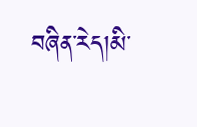བཞིན་རེད།མི་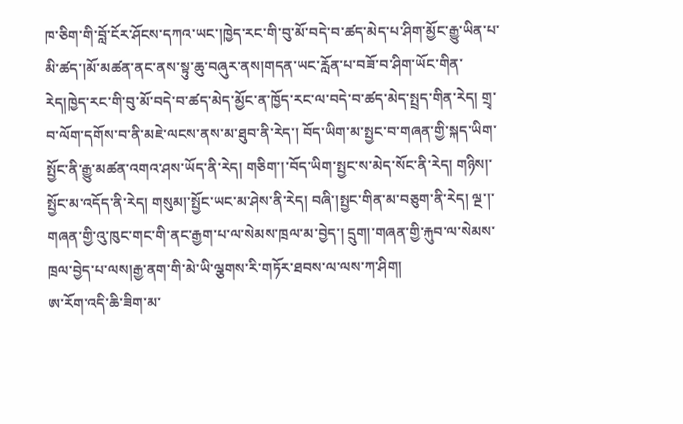ཁ་ཅིག་གི་བློ་ངོར་ཤོངས་དཀའ་ཡང་།ཁྱེད་རང་གི་བུ་མོ་བདེ་བ་ཚད་མེད་པ་ཤིག་མྱོང་རྒྱུ་ཡིན་པ་མི་ཚད་།མོ་མཚན་ནང་ནས་སྟུ་ཆུ་བཞུར་ནས།གདན་ཡང་རློན་པ་བཟོ་བ་ཤིག་ཡོང་གིན་རེད།ཁྱེད་རང་གི་བུ་མོ་བདེ་བ་ཚད་མེད་མྱོང་ན་ཁྱོད་རང་ལ་བདེ་བ་ཚད་མེད་སྤྲད་གིན་རེད། གྲྭ་བ་ལོག་དགོས་བ་ནི་མཇེ་ལངས་ནས་མ་ཐུབ་ནི་རེད་། བོད་ཡིག་མ་སྤྱང་བ་གཞན་གྱི་སྐད་ཡིག་སྤྱོང་ནི་རྒྱུ་མཚན་འགའ་ཤས་ཡོད་ནི་རེད། གཅིག་།་བོད་ཡིག་སྤྱང་ས་མེད་སོང་ནི་རེད། གཉིས།་སྤྱོང་མ་འདོད་ནི་རེད། གསུམ།་སྤྱོང་ཡང་མ་ཤེས་ནི་རེད། བཞི་།སྤྱང་གིན་མ་བཅུག་ནི་རེད། ལྔ་།་གཞན་གྱི་འུ་ཁུང་གང་གི་ནང་རྒྱག་པ་ལ་སེམས་ཁྲལ་མ་བྱེད་། དྲུག།་གཞན་གྱི་རྐུབ་ལ་སེམས་ཁྲལ་བྱེད་པ་ལས།རྒྱ་ནག་གི་མེ་ཡི་ལྕགས་རི་གཏོར་ཐབས་ལ་ལས་ཀ་ཤིག།
ཨ་རོག་འདི་ཆི་ཟིག་མ་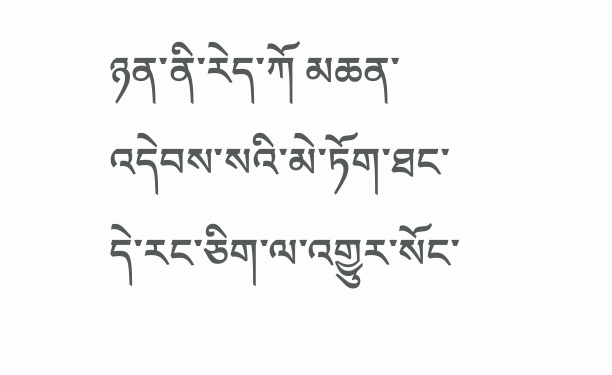ཉན་ནི་རེད་ཀོ མཆན་འདེབས་སའི་མེ་ཏོག་ཐང་དེ་རང་ཅིག་ལ་འགྱུར་སོང་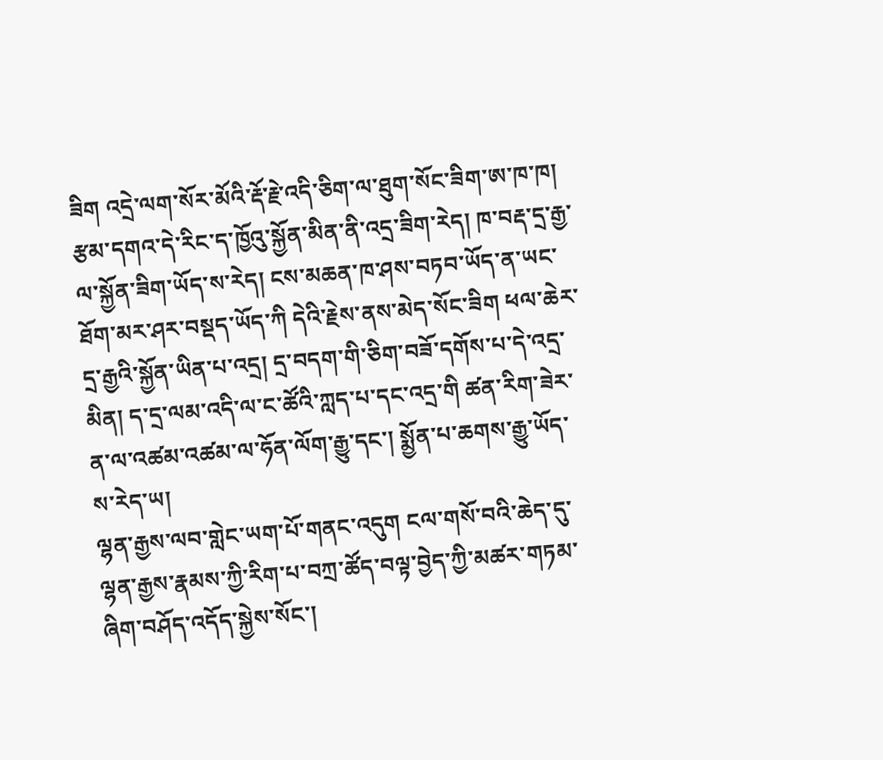ཟིག འདྲེ་ལག་སོར་མོའི་རྡོ་རྗེ་འདི་ཅིག་ལ་ཐུག་སོང་ཟིག་ཨ་ཁ་ཁ།
རྩམ་དགའ་དེ་རིང་ད་ཁྱོའུ་སྐྱོན་མིན་ནི་འདྲ་ཟིག་རེད། ཁ་བརྡ་དྲ་རྒྱ་ལ་སྐྱོན་ཟིག་ཡོད་ས་རེད། ངས་མཆན་ཁ་ཤས་བཏབ་ཡོད་ན་ཡང་ཐོག་མར་ཤར་བསྡད་ཡོད་ཀི དེའི་རྗེས་ནས་མེད་སོང་ཟིག ཕལ་ཆེར་དྲ་རྒྱའི་སྐྱོན་ཡིན་པ་འདྲ། དྲ་བདག་གི་ཅིག་བཟོ་དགོས་པ་དེ་འདྲ་མིན། ད་དྲ་ལམ་འདི་ལ་ང་ཚོའི་ཀླད་པ་དང་འདྲ་གི ཚན་རིག་ཟེར་ན་ལ་འཚམ་འཚམ་ལ་ཧོན་ལོག་རྒྱུ་དང་། སྨྱོན་པ་ཆགས་རྒྱུ་ཡོད་ས་རེད་ཡ།
ལྷན་རྒྱས་ལབ་གླེང་ཡག་པོ་གནང་འདུག ངལ་གསོ་བའི་ཆེད་དུ་ལྷན་རྒྱས་རྣམས་ཀྱི་རིག་པ་བཀྲ་ཚོད་བལྟ་བྱེད་ཀྱི་མཚར་གཏམ་ཞིག་བཤོད་འདོད་སྐྱེས་སོང་།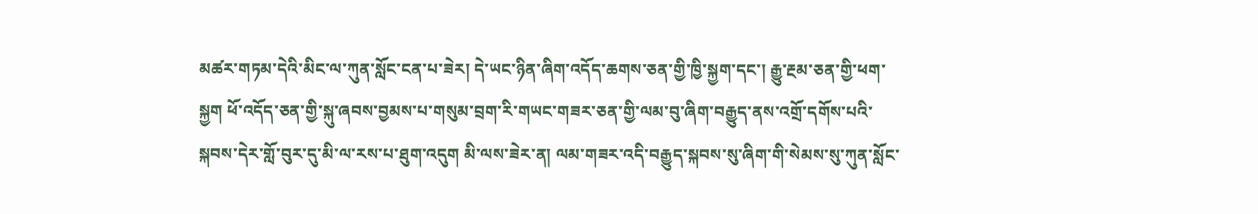མཚར་གཏམ་དེའི་མིང་ལ་ཀུན་སློང་ངན་པ་ཟེར། དེ་ཡང་ཉིན་ཞིག་འདོད་ཆགས་ཅན་གྱི་ཁྱི་སྐྱག་དང་། རྒྱུ་རྔམ་ཅན་གྱི་ཕག་སྐྱག ཕོ་འདོད་ཅན་གྱི་སྐུ་ཞབས་བྱམས་པ་གསུམ་བྲག་རི་གཡང་གཟར་ཅན་གྱི་ལམ་བུ་ཞིག་བརྒྱུད་ནས་འགྲོ་དགོས་པའི་སྐབས་དེར་གློ་བུར་དུ་མི་ལ་རས་པ་ཐུག་འདུག མི་ལས་ཟེར་ན། ལམ་གཟར་འདི་བརྒྱུད་སྐབས་སུ་ཞིག་གི་སེམས་སུ་ཀུན་སློང་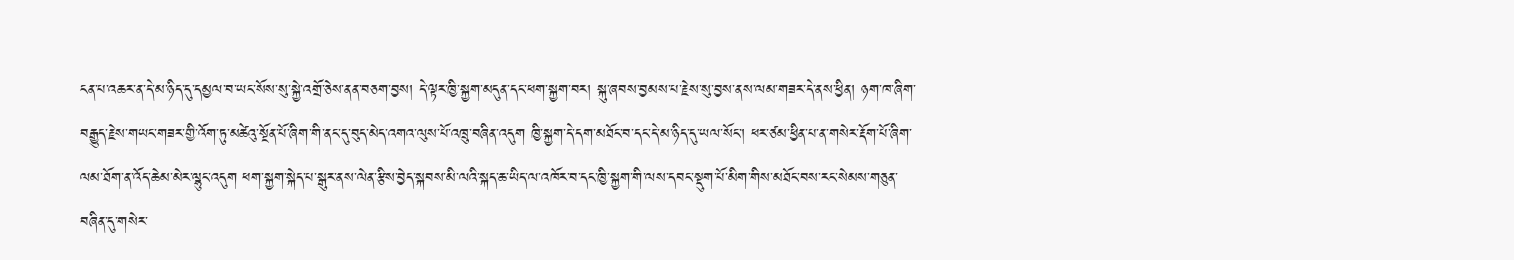ངན་པ་འཆར་ན་དེ་མ་ཉིད་དུ་དམྱལ་བ་ཡང་སོས་སུ་སྐྱེ་འགྲོ་ཅེས་ནན་བཅག་བྱས། དེ་ལྟར་ཁྱི་སྐྱག་མདུན་དང་ཕག་སྐྱག་བར། སྐུ་ཞབས་བྱམས་པ་རྗེས་སུ་བྱས་ནས་ལམ་གཟར་དེ་ནས་ཕྱིན། ཉག་ཁ་ཞིག་བརྒྱུད་རྗེས་གཡང་གཟར་གྱི་འོག་ཏུ་མཚེའུ་སྔོན་པོ་ཞིག་གི་ནང་དུ་བུད་མེད་འགའ་ལུས་པོ་འཁྲུ་བཞིན་འདུག ཁྱི་སྐྱག་དེ་དག་མཐོང་བ་དང་དེ་མ་ཉིད་དུ་ཡལ་སོང་། ཕར་ཙམ་ཕྱིན་པ་ན་གསེར་རྡོག་པོ་ཞིག་ལམ་ཐོག་ན་འོད་ཆེམ་མེར་ལྷུང་འདུག ཕག་སྐྱག་སྐེད་པ་སྒུར་ནས་ལེན་རྩིས་བྱེད་སྐབས་མི་ལའི་སྐད་ཆ་ཡིད་ལ་འཁོར་བ་དང་ཁྱི་སྐྱག་གི་ལས་དབང་སྡུག་པོ་མིག་གིས་མཐོང་བས་རང་སེམས་གཅུན་བཞིན་དུ་གསེར་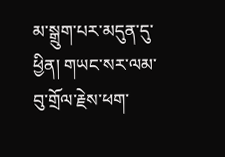མ་སྒྲུག་པར་མདུན་དུ་ཕྱིན། གཡང་སར་ལམ་བུ་གྲོལ་རྗེས་ཕག་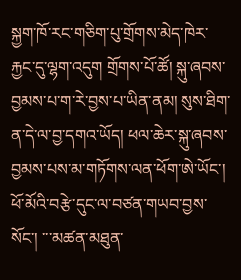སྐྱག་ཁོ་རང་གཅིག་པུ་གྲོགས་མེད་ཁེར་རྐྱང་དུ་ལྷག་འདུག གྲོགས་པོ་ཚོ། སྐུ་ཞབས་བྱམས་པ་ག་རེ་བྱས་པ་ཡིན་ནམ། སུས་ཐིག་ན་དེ་ལ་བྱ་དགའ་ཡོད། ཕལ་ཆེར་སྐུ་ཞབས་བྱམས་པས་མ་གཏོགས་ལན་ཕོག་ཨེ་ཡོང་།
ཕོ་མོའི་བརྩེ་དུང་ལ་བཙན་གཡབ་བྱས་སོང་། ་་་མཚན་མཐུན་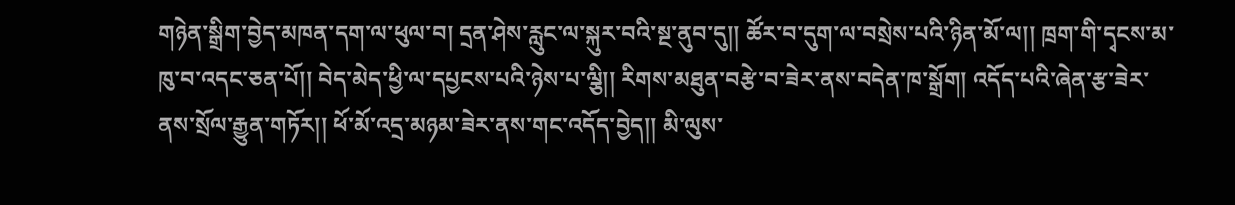གཉེན་སྒྲིག་བྱེད་མཁན་དག་ལ་ཕུལ་བ། དྲན་ཤེས་རླུང་ལ་སྐུར་བའི་སྔ་ནུབ་དུ།། ཚོར་བ་དུག་ལ་བསྲེས་པའི་ཉིན་མོ་ལ།། ཁྲག་གི་དྭངས་མ་ཁུ་བ་འདང་ཅན་པོ།། བེད་མེད་ཕྱི་ལ་དཔྱངས་པའི་ཉེས་པ་ལྕི།། རིགས་མཐུན་བརྩེ་བ་ཟེར་ནས་བདེན་ཁ་སྒྲོག། འདོད་པའི་ཞེན་རྩ་ཟེར་ནས་སྲོལ་རྒྱུན་གཏོར།། ཕོ་མོ་འདྲ་མཉམ་ཟེར་ནས་གང་འདོད་བྱེད།། མི་ལུས་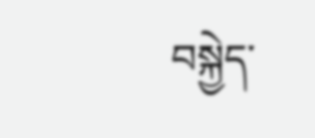བསྐྱེད་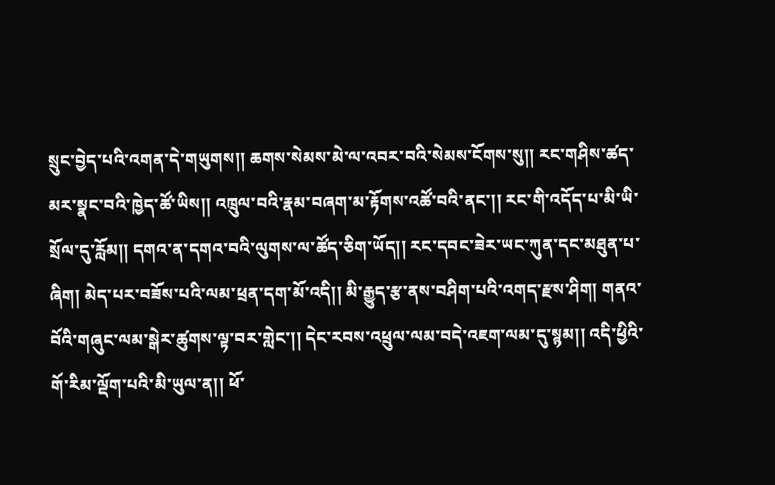སྲུང་བྱེད་པའི་འགན་དེ་གཡུགས།། ཆགས་སེམས་མེ་ལ་འབར་བའི་སེམས་ངོགས་སུ།། རང་གཤིས་ཚད་མར་སྣང་བའི་ཁྱེད་ཚོ་ཡིས།། འཁྲུལ་བའི་རྣམ་བཞག་མ་རྟོགས་འཚོ་བའི་ནང་།། རང་གི་འདོད་པ་མི་ཡི་སྲོལ་དུ་རློམ།། དགའ་ན་དགའ་བའི་ལུགས་ལ་ཚོད་ཅིག་ཡོད།། རང་དབང་ཟེར་ཡང་ཀུན་དང་མཐུན་པ་ཞིག། མེད་པར་བཟོས་པའི་ལམ་ཕྲན་དག་མོ་འདི།། མི་རྒྱུད་རྩ་ནས་བཤིག་པའི་འགད་རྫས་ཤིག། གནའ་བོའི་གཞུང་ལམ་སྒེར་ཚུགས་ལྟ་བར་གླེང་།། དེང་རབས་འཕྲུལ་ལམ་བདེ་འཇག་ལམ་དུ་སྙམ།། འདི་ཕྱིའི་གོ་རིམ་ལྡོག་པའི་མི་ཡུལ་ན།། ཕོ་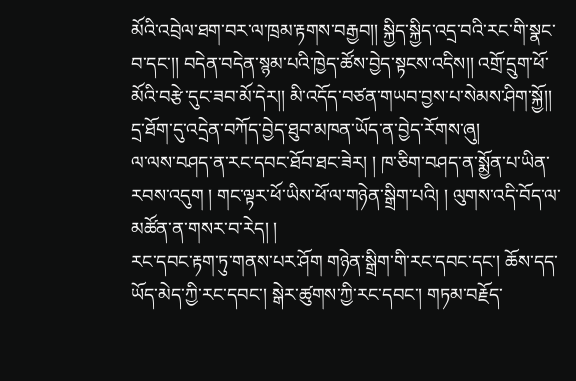མོའི་འབྲེལ་ཐག་བར་ལ་ཁྲམ་རྟགས་བརྒྱབ།། སྐྱིད་སྐྱིད་འདྲ་བའི་རང་གི་སྣང་བ་དང་།། བདེན་བདེན་སྙམ་པའི་ཁྱེད་ཚོས་བྱེད་སྟངས་འདིས།། འགྲོ་དྲུག་ཕོ་མོའི་བརྩེ་དུང་ཟབ་མོ་དེར།། མི་འདོད་བཙན་གཡབ་བྱས་པ་སེམས་ཤིག་སྐྱོ།། དྲ་ཐོག་དུ་འདྲེན་བཀོད་བྱེད་ཐུབ་མཁན་ཡོད་ན་བྱེད་རོགས་ཞུ།
ལ་ལས་བཤད་ན་རང་དབང་ཐོབ་ཐང་ཟེར། ། ཁ་ཅིག་བཤད་ན་སྨྱོན་པ་ཡིན་རབས་འདུག ། གང་ལྟར་ཕོ་ཡིས་ཕོ་ལ་གཉེན་སྒྲིག་པའི། ། ལུགས་འདི་བོད་ལ་མཚོན་ན་གསར་བ་རེད། །
རང་དབང་རྟག་ཏུ་གནས་པར་ཤོག གཉེན་སྒྲིག་གི་རང་དབང་དང་། ཆོས་དད་ཡོད་མེད་ཀྱི་རང་དབང་། སྒེར་ཚུགས་ཀྱི་རང་དབང་། གཏམ་བརྗོད་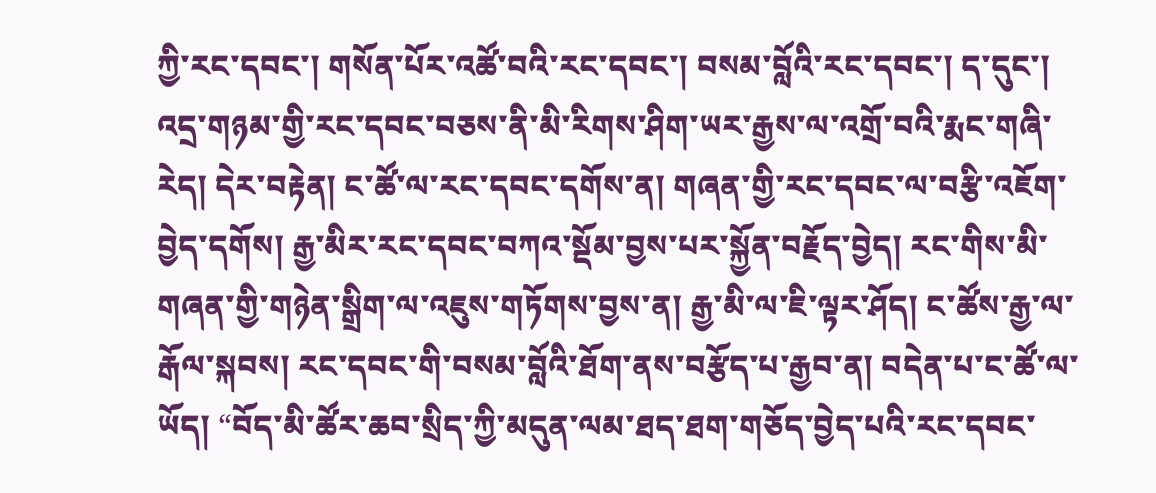ཀྱི་རང་དབང་། གསོན་པོར་འཚོ་བའི་རང་དབང་། བསམ་བློའི་རང་དབང་། ད་དུང་། འདྲ་གཉམ་གྱི་རང་དབང་བཅས་ནི་མི་རིགས་ཤིག་ཡར་རྒྱས་ལ་འགྲོ་བའི་རྨང་གཞི་རེད། དེར་བརྟེན། ང་ཚོ་ལ་རང་དབང་དགོས་ན། གཞན་གྱི་རང་དབང་ལ་བརྩི་འཇོག་བྱེད་དགོས། རྒྱ་མིར་རང་དབང་བཀའ་སྡོམ་བྱས་པར་སྐྱོན་བརྗོད་བྱེད། རང་གིས་མི་གཞན་གྱི་གཉེན་སྒྲིག་ལ་འཇུས་གཏོགས་བྱས་ན། རྒྱ་མི་ལ་ཇི་ལྟར་ཤོད། ང་ཚོས་རྒྱ་ལ་རྒོལ་སྐབས། རང་དབང་གི་བསམ་བློའི་ཐོག་ནས་བརྩོད་པ་རྒྱབ་ན། བདེན་པ་ང་ཚོ་ལ་ཡོད། “བོད་མི་ཚོར་ཆབ་སྲིད་ཀྱི་མདུན་ལམ་ཐད་ཐག་གཅོད་བྱེད་པའི་རང་དབང་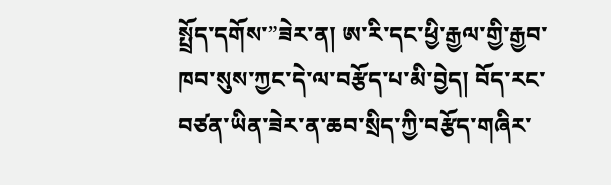སྤྲོད་དགོས་”ཟེར་ན། ཨ་རི་དང་ཕྱི་རྒྱལ་གྱི་རྒྱབ་ཁབ་སུས་ཀྱང་དེ་ལ་བརྩོད་པ་མི་བྱེད། བོད་རང་བཙན་ཡིན་ཟེར་ན་ཆབ་སྲིད་ཀྱི་བརྩོད་གཞིར་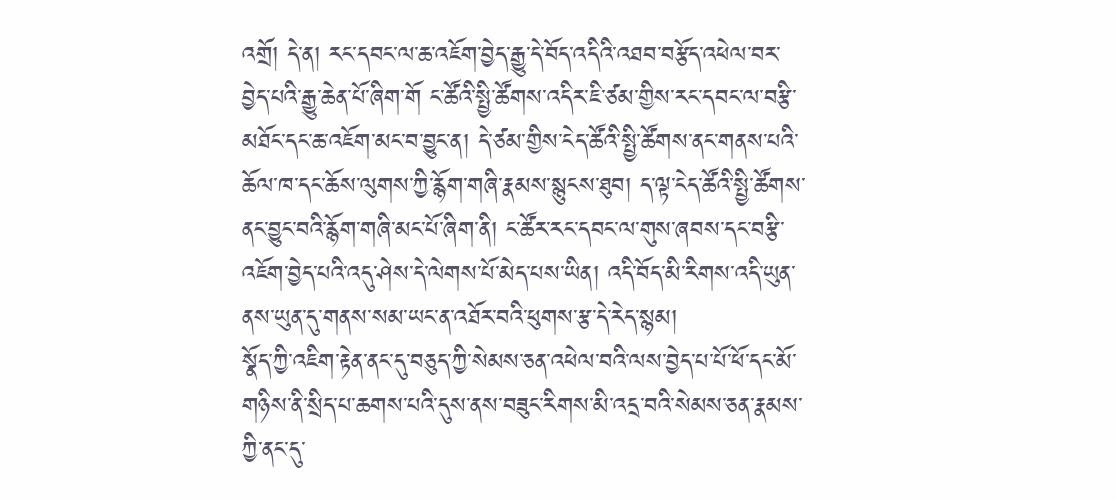འགྲོ། དེ་ན། རང་དབང་ལ་ཆ་འཇོག་བྱེད་རྒྱུ་དེ་བོད་འདིའི་འཐབ་བརྩོད་འཕེལ་བར་བྱེད་པའི་རྒྱུ་ཆེན་པོ་ཞིག་གོ ང་ཚོའི་སྤྱི་ཚོགས་འདིར་ཇི་ཙམ་གྱིས་རང་དབང་ལ་བརྩི་མཐོང་དང་ཆ་འཇོག་མང་བ་བྱུང་ན། དེ་ཙམ་གྱིས་ངེད་ཚོའི་སྤྱི་ཚོགས་ནང་གནས་པའི་ཆོལ་ཁ་དང་ཆོས་ལུགས་ཀྱི་རྙོག་གཞི་རྣམས་སྙུངས་ཐུབ། ད་ལྟ་ངེད་ཚོའི་སྤྱི་ཚོགས་ནང་བྱུང་བའི་རྙོག་གཞི་མང་པོ་ཞིག་ནི། ང་ཚོར་རང་དབང་ལ་གུས་ཞབས་དང་བརྩི་འཇོག་བྱེད་པའི་འདུ་ཤེས་དེ་ལེགས་པོ་མེད་པས་ཡིན། འདི་བོད་མི་རིགས་འདི་ཡུན་ནས་ཡུན་དུ་གནས་སམ་ཡང་ན་འཐོར་བའི་ཕུགས་རྩ་དེ་རེད་སྙམ།
སྣོད་ཀྱི་འཇིག་རྟེན་ནང་དུ་བཅུད་ཀྱི་སེམས་ཅན་འཕེལ་བའི་ལས་བྱེད་པ་པོ་ཕོ་དང་མོ་གཉིས་ནི་སྲིད་པ་ཆགས་པའི་དུས་ནས་བཟུང་རིགས་མི་འདྲ་བའི་སེམས་ཅན་རྣམས་ཀྱི་ནང་དུ་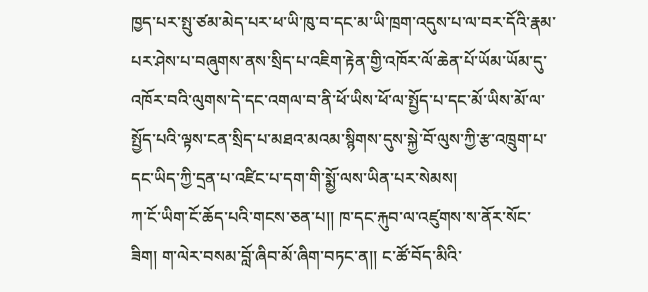ཁྱད་པར་སྤུ་ཙམ་མེད་པར་ཕ་ཡི་ཁུ་བ་དང་མ་ཡི་ཁྲག་འདུས་པ་ལ་བར་དོའི་རྣམ་པར་ཤེས་པ་བཞུགས་ནས་སྲིད་པ་འཇིག་རྟེན་གྱི་འཁོར་ལོ་ཆེན་པོ་ཡོམ་ཡོམ་དུ་འཁོར་བའི་ལུགས་དེ་དང་འགལ་བ་ནི་ཕོ་ཡིས་ཕོ་ལ་སྤྱོད་པ་དང་མོ་ཡིས་མོ་ལ་སྤྱོད་པའི་ལྟས་ངན་སྲིད་པ་མཐའ་མའམ་སྙིགས་དུས་སྐྱེ་བོ་ལུས་ཀྱི་རྩ་འཁྲུག་པ་དང་ཡིད་ཀྱི་དྲན་པ་འཛིང་པ་དག་གི་སྨྱོ་ལས་ཡིན་པར་སེམས།
ཀ་ངོ་ཡིག་ངོ་ཆོད་པའི་གངས་ཅན་པ།། ཁ་དང་རྐུབ་ལ་འཛུགས་ས་ནོར་སོང་ཟིག། ག་ལེར་བསམ་བློ་ཞིབ་མོ་ཞིག་བཏང་ན།། ང་ཚོ་བོད་མིའི་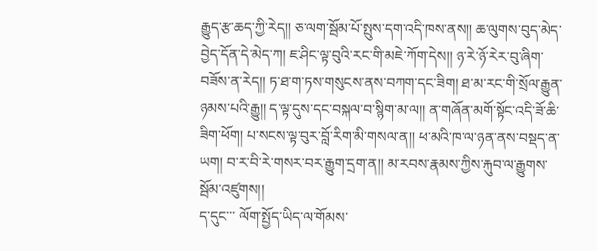རྒྱུད་རྩ་ཆད་ཀྱི་རེད།། ཅ་ལག་སྦོམ་པོ་སྤུས་དག་འདི་ཁས་ནས།། ཆ་ལུགས་བུད་མེད་བྱེད་དོན་དེ་མེད་ཀ། ཇ་ཤིང་ལྟ་བུའི་རང་གི་མཇེ་ཀོག་དེས།། ཉ་རེ་ཉོ་རེར་བུ་ཞིག་བཟོས་ན་རེད།། ཏ་ཐ་ག་ཏས་གསུངས་ནས་བཀག་དང་ཟིག། ཐ་མ་རང་གི་སྲོལ་རྒྱུན་ཉམས་པའི་རྒྱུ།། ད་ལྟ་དུས་དང་བསྐལ་བ་སྙིག་མ་ལ།། ན་གཞོན་མགོ་སྟོང་འདི་ཟོ་ཆི་ཟིག་ཕོག། པ་སངས་ལྟ་བུར་བློ་རིག་མི་གསལ་ན།། ཕ་མའི་ཁ་ལ་ཉན་ནས་བསྡད་ན་ཡག། བ་ར་བི་རེ་གསར་བར་རྒྱུག་དྲག་ན།། མ་རབས་རྣམས་ཀྱིས་རྐུབ་ལ་རྒྱུགས་སྦོམ་འཛུགས།།
ད་དུང་་་ ལོག་སྤྱོད་ཡིད་ལ་གོམས་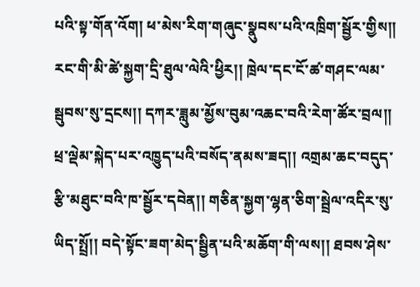པའི་སྟ་གོན་འོག། ཕ་མེས་རིག་གཞུང་སྣུབས་པའི་འཁྲིག་སྦྱོར་གྱིས།། རང་གི་མི་ཚེ་སྐྱག་དྲི་ཐུལ་ལེའི་ཕྱིར།། ཁྲེལ་དང་ངོ་ཚ་གཤང་ལམ་སྦུབས་སུ་དྲངས།། དཀར་ཟླུམ་མྱོས་བུམ་འཆང་བའི་རེག་ཚོར་བྲལ།། ཕྲ་ལྡེམ་སྐེད་པར་འཁྱུད་པའི་བསོད་ནམས་ཟད།། འགྲམ་ཆང་བདུད་རྩི་མཐུང་བའི་ཁ་སྦྱོར་དབེན།། གཅིན་སྐྱག་ལྷན་ཅིག་སྦྲེལ་འདིར་སུ་ཡིད་སྤྲོ།། བདེ་སྟོང་ཟག་མེད་སྦྱིན་པའི་མཆོག་གི་ལས།། ཐབས་ཤེས་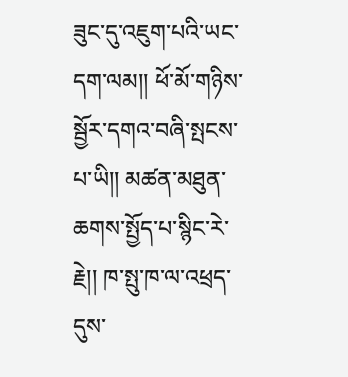ཟུང་དུ་འཇུག་པའི་ཡང་དག་ལམ།། ཕོ་མོ་གཉིས་སྦྱོར་དགའ་བཞི་སྤངས་པ་ཡི།། མཚན་མཐུན་ཆགས་སྤྱོད་པ་སྙིང་རེ་རྗེ།། ཁ་སྤུ་ཁ་ལ་འཕྲད་དུས་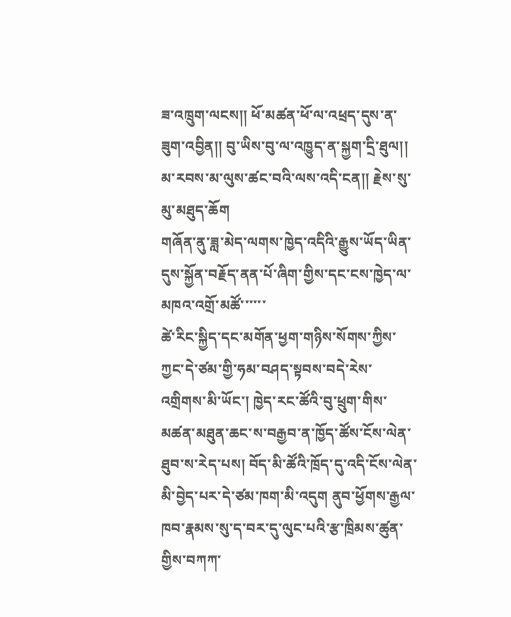ཟ་འཁྲུག་ལངས།། ཕོ་མཚན་ཕོ་ལ་འཕྲད་དུས་ན་ཟུག་འབྱིན།། བུ་ཡིས་བུ་ལ་འཁྱུད་ན་སྐྱག་དྲི་ཐུལ།། མ་རབས་མ་ལུས་ཚང་བའི་ལས་འདི་ངན།། རྗེས་སུ་མུ་མཐུད་ཆོག
གཞོན་ནུ་ཟླ་མེད་ལགས་ཁྱེད་འདིའི་རྒྱུས་ཡོད་ཡིན་དུས་སྐྱོན་བརྗོད་ནན་པོ་ཞིག་གྱིས་དང་ངས་ཁྱེད་ལ་མཁའ་འགྲོ་མཚོ་་་་་་
ཚེ་རིང་སྐྱིད་དང་མགོན་ཕྱག་གཉིས་སོགས་ཀྱིས་ཀྱང་དེ་ཙམ་གྱི་ཧམ་བཤད་སྟབས་བདེ་རེས་འགྲིགས་མི་ཡོང་། ཁྱེད་རང་ཚོའི་བུ་ཕྲུག་གིས་མཚན་མཐུན་ཆང་ས་བརྒྱབ་ན་ཁྱོད་ཚོས་ངོས་ལེན་ཐུབ་ས་རེད་པས། བོད་མི་ཚོའི་ཁྲོད་དུ་འདི་ངོས་ལེན་མི་བྱེད་པར་དེ་ཙམ་ཁག་མི་འདུག ནུབ་ཕྱོགས་རྒྱལ་ཁབ་རྣམས་སུ་ད་བར་དུ་ལུང་པའི་རྩ་ཁྲིམས་ཚུན་གྱིས་བཀཀ་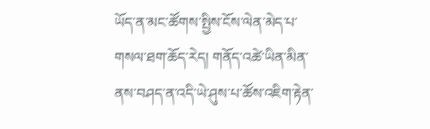ཡོད་ན་མང་ཚོགས་སྤྱིས་ངོས་ལེན་མེད་པ་གསལ་ཐག་ཆོད་རེད། གནོད་འཚེ་ཡིན་མིན་ནས་བཤད་ན་འདི་ཡེ་ཤུས་པ་ཚོས་འཇིག་རྟེན་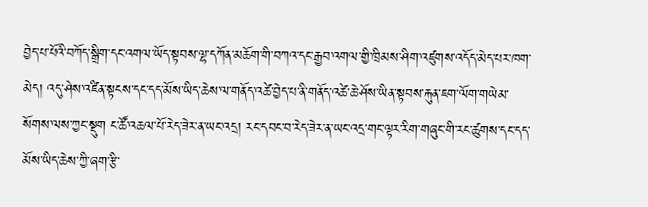བྱེད་པ་པོའི་བཀོད་སྒྲིག་དང་འགལ་ཡོད་སྟབས་ལྷ་དཀོན་མཆོག་གི་བཀའ་དང་རྒྱབ་འགལ་གྱི་ཁྲིམས་ཤིག་འཛུགས་འདོད་མེད་པར་ཁག་མེད། འདུ་ཤེས་འཛིན་སྟངས་དང་དད་མོས་ཡིད་ཆེས་ལ་གནོད་འཚེ་བྱེད་པ་ནི་གནོད་འཚེ་ཆེ་ཤོས་ཡིན་སྟབས་རྐུན་ཇག་ལོག་གཡེམ་སོགས་ལས་ཀྱང་སྡུག ང་ཚོ་འཆལ་པོ་རེད་ཟེར་ན་ཡང་འདྲ། རང་དབང་བ་རེད་ཟེར་ན་ཡང་འདྲ་གང་ལྟར་རིག་གཞུང་གི་རང་ཚུགས་དང་དད་མོས་ཡིད་ཆེས་ཀྱི་ཞག་རྩི་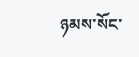ཉམས་སོང་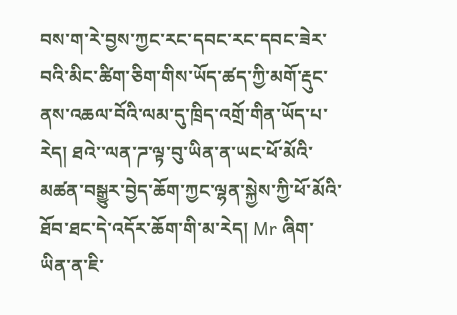བས་ག་རེ་བྱས་ཀྱང་རང་དབང་རང་དབང་ཟེར་བའི་མིང་ཚིག་ཅིག་གིས་ཡོད་ཚད་ཀྱི་མགོ་རྡུང་ནས་འཆལ་བོའི་ལམ་དུ་ཁྲིད་འགྲོ་གིན་ཡོད་པ་རེད། ཐའེ་་ལན་ཌ་ལྟ་བུ་ཡིན་ན་ཡང་ཕོ་མོའི་མཚན་བསྒྱུར་བྱེད་ཆོག་ཀྱང་ལྷན་སྐྱེས་ཀྱི་ཕོ་མོའི་ཐོབ་ཐང་དེ་འདོར་ཆོག་གི་མ་རེད། Mr ཞིག་ཡིན་ན་ཇི་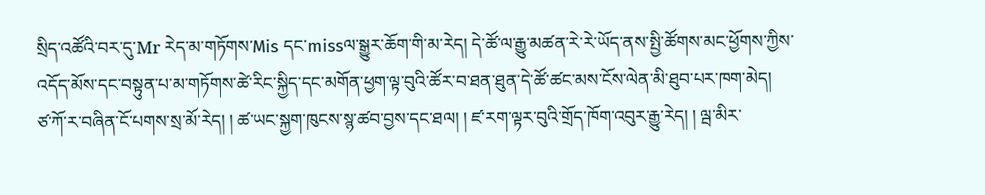སྲིད་འཚོའི་བར་དུ་Mr རེད་མ་གཏོགས་Mis དང་missལ་སྒྱུར་ཆོག་གི་མ་རེད། དེ་ཚོ་ལ་རྒྱུ་མཚན་རེ་རེ་ཡོད་ནས་སྤྱི་ཚོགས་མང་ཕྱོགས་ཀྱིས་འདོད་མོས་དང་བསྟུན་པ་མ་གཏོགས་ཚེ་རིང་སྐྱིད་དང་མགོན་ཕྱག་ལྟ་བུའི་ཚོར་བ་ཐན་ཐུན་དེ་ཚོ་ཚང་མས་ངོས་ལེན་མི་ཐུབ་པར་ཁག་མེད།
ཙ་ཀོ་ར་བཞིན་ངོ་པགས་སྲ་མོ་རེད། ། ཚ་ཡང་སྐྱག་ཁུངས་སྙ་ཚབ་བྱས་དང་ཐལ། ། ཛ་རག་ལྟར་བུའི་གྲོད་ཁོག་འབུར་རྒྱུ་རེད། ། ལྦ་མིར་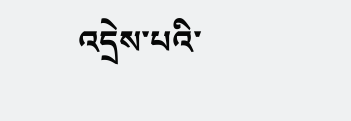འདྲེས་པའི་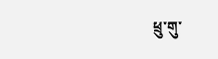ཕྲུ་གུ་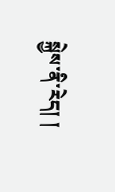སྐྱེས་ནི་རེད། །